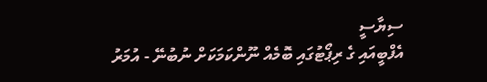ސިޔާސީ
އެފްބީއައި ގެ ރިޕޯޓުގައި ބޮމެއް ނޫންކަމަކަށް ނުބުނޭ - އުމަރު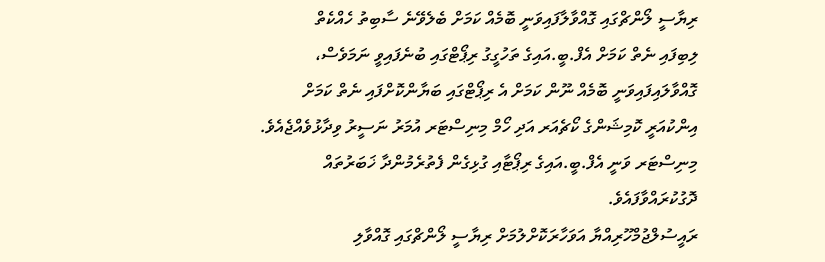ރިޔާސީ ލޯންޗްގައި ގޮއްވާލާފައިވަނީ ބޮމެއް ކަމަށް ބެލެވޭނެ ސާބިތު ހެއްކެތް
ލިބިފައި ނެތް ކަމަށް އެފް.ބީ.އައިގެ ތަހުގީގު ރިޕޯޓްގައި ބުނެފައިވީ ނަމަވެސް،
ގޮއްވާލައިފައިވަނީ ބޮމެއް ނޫން ކަމަށް އެ ރިޕޯޓްގައި ބަޔާންކޮށްފައި ނެތް ކަމަށް
އިންކުއަރީ ކޮމިޝަންގެ ކޯޗެއަރ އަދި ހޯމް މިނިސްޓަރ އުމަރު ނަސީރު ވިދާޅުވެއްޖެއެވެ.
މިނިސްޓަރ ވަނީ އެފް.ބީ.އައިގެ ރިޕޯޓާއި ގުޅިގެން ފެތުރެމުންދާ ޚަބަރުތައް
ދޮގުކުރައްވާފައެވެ.
ރައީސުލްޖުމްހޫރިއްޔާ އަވަހާރަކޮށްލުމަށް ރިޔާސީ ލޯންޗްގައި ގޮއްވާލި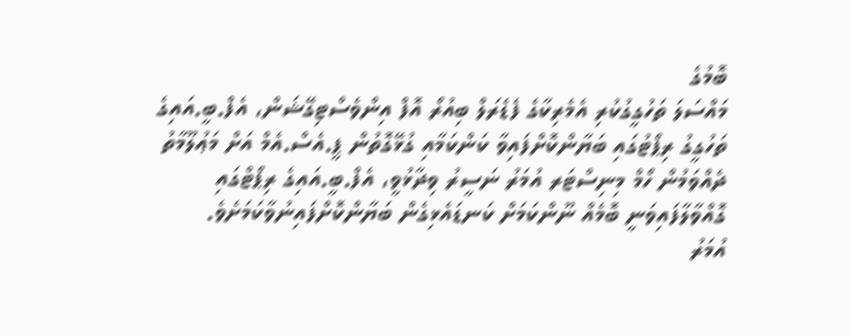ބޮމުގެ
މައްސަލަ ތަހުގީގުކުރި އެމެރިކާގެ ފެޑެރަލް ބިއުރޯ އޮފް އިންވެސްޓިގޭޝަން، އެފް.ބީ.އައިގެ
ތަހުގީގު ރިޕޯޓުގައި ބަޔާންކޮށްފައިވާ ކަންކަމާއި ގުޅޭގޮތުން ޕީ.އެސް.އެމް އަށް މަޢުލޫމާތު
ދެއްވަމުން ހޯމް މިނިސްޓަރ އުމަރު ނަސީރު ވިދާޅުވީ، އެފް.ބީ.އައިގެ ރިޕޯޓްގައި
ގޮއްވާލާފައިވަނީ ބޮމެއް ނޫންކަމަށް ކަނޑައެޅިގެން ބަޔާންކޮށްފައިނުވާކަމަށެވެ.
އުމަރު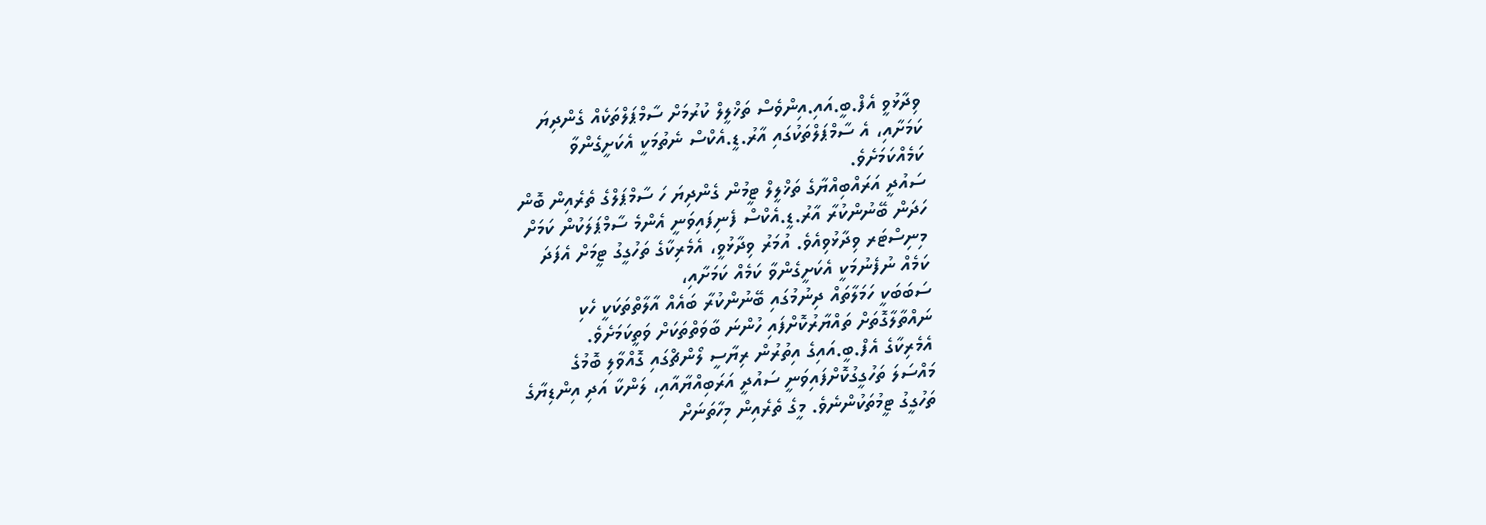ވިދާޅުވީ އެފް.ބީ.އައި.އިންވެސް ތަޚްލީލް ކުރުމަށް ސާމްޕަލްތަކެއް ގެންދިޔަ
ކަމަށާއި، އެ ސާމްޕަލްތަކުގައި އާރު.ޑީ.އެކްސް ނެތުމަކީ އެކަށީގެންވާ
ކަމެއްކަމަށެވެ.
ސައުދީ އަރައްބިއްޔާގެ ތަޚްލީލް ޓީމުން ގެންދިޔަ ހަ ސާމްޕަލްގެ ތެރެއިން ބޮން
ހަދަން ބޭނުންކުރާ އާރު.ޑީ.އެކްސް ފެނިފައިވަނީ އެންމެ ސާމްޕަލަކުން ކަމަށް
މިނިސްޓަރ ވިދާޅުވިއެވެ. އުމަރު ވިދާޅުވީ، އެމެރިކާގެ ތަހުގީގު ޓީމަށް އެފަދަ
ކަމެއް ނުފެނުމަކީ އެކަށީގެންވާ ކަމެއް ކަމަށާއި،
ސަބަބަކީ ހަމަލާތައް ދިނުމުގައި ބޭނުންކުރާ ބައެއް އާލާތްތަކަކީ ހެކި
ނައްތާލާގޮތަށް ތައްޔާރުކޮށްފައި ހުންނަ ބާވަތްތަކަށް ވަތީކަމަށެވެ.
އެމެރިކާގެ އެފް.ބީ.އައިގެ އިތުރުން ރިޔާސީ ލޯންޗްގައި ގޮއްވާލި ބޮމުގެ
މައްސަލަ ތަހުގީގުކޮށްފައިވަނީ ސައުދީ އަރަބިއްޔާއާއި، ލަންކާ އަދި އިންޑިޔާގެ
ތަހުގީގު ޓީމުތަކުންނެވެ. މީގެ ތެރެއިން މިހާތަނަށް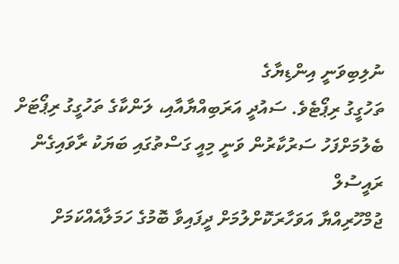ނުލިބިވަނީ އިންޑިޔާގެ
ތަހުގީގު ރިޕޯޓެވެ. ސައުދީ އަރަބިއްޔާއާއި، ލަންކާގެ ތަހުގީގު ރިޕޯޓަށް
ބެލުމަށްފަހު ސަރުކާރުން ވަނީ މިއީ ގަސްތުގައި ބަޔަކު ރާވައިގެން ރައީސުލް
ޖުމްހޫރިއްޔާ އަވަހާރަކޮށްލުމަށް ދީފައިވާ ބޮމުގެ ހަމަލާއެއްކަމަށް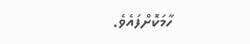ހާމަކޮށްފައެވެ.